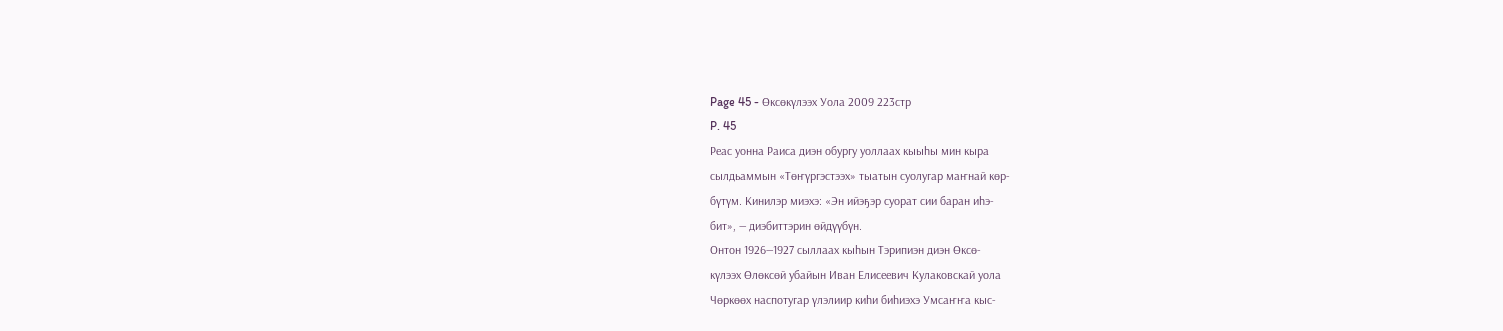Page 45 - Өксөкүлээх Уола 2009 223стр
P. 45
Реас уонна Раиса диэн обургу уоллаах кыыһы мин кыра
сылдьаммын «Төҥүргэстээх» тыатын суолугар маҥнай көр-
бүтүм. Кинилэр миэхэ: «Эн ийэҕэр суорат сии баран иһэ-
бит», — диэбиттэрин өйдүүбүн.
Онтон 1926—1927 сыллаах кыһын Тэрипиэн диэн Өксө-
күлээх Өлөксөй убайын Иван Елисеевич Кулаковскай уола
Чөркөөх наспотугар үлэлиир киһи биһиэхэ Умсаҥҥа кыс-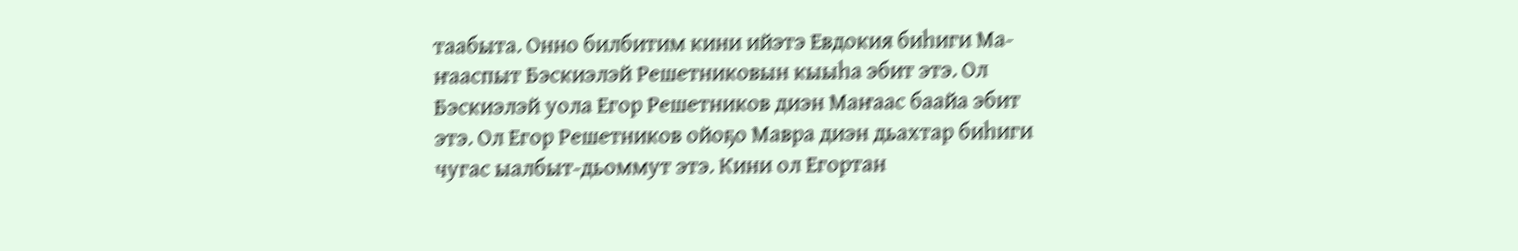таабыта. Онно билбитим кини ийэтэ Евдокия биһиги Ма-
ҥааспыт Бэскиэлэй Решетниковын кыыһа эбит этэ. Ол
Бэскиэлэй уола Егор Решетников диэн Маҥаас баайа эбит
этэ. Ол Егор Решетников ойоҕо Мавра диэн дьахтар биһиги
чугас ыалбыт-дьоммут этэ. Кини ол Егортан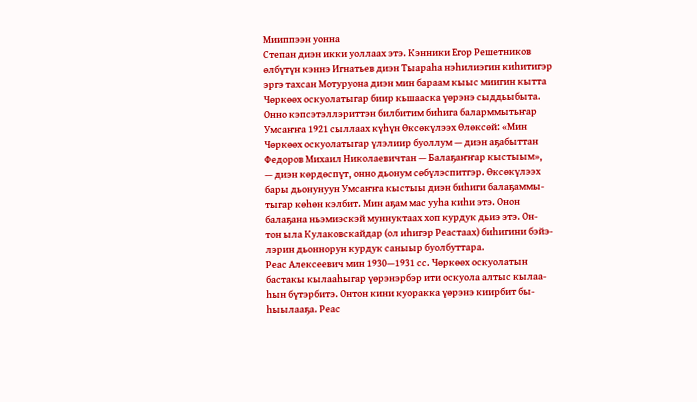Мииппээн уонна
Степан диэн икки уоллаах этэ. Кэнники Егор Решетников
өлбүтүн кэннэ Игнатьев диэн Тыараһа нэһилиэгин киһитигэр
эргэ тахсан Мотуруона диэн мин бараам кыыс миигин кытта
Чөркөөх оскуолатыгар биир кьшааска үөрэнэ сыддьыбыта.
Онно кэпсэтэллэриттэн билбитим биһига баларммытьҥар
Умсаҥҥа 1921 сыллаах күһүн Өксөкүлээх Өлөксөй: «Мин
Чөркөөх оскуолатыгар үлэлиир буоллум — диэн аҕабыттан
Федоров Михаил Николаевичтан — Балаҕаҥҥар кыстыым»,
— диэн көрдөспүт, онно дьонум сөбүлэспитгэр. Өксөкүлээх
бары дьонунуун Умсаҥҥа кыстыы диэн биһиги балаҕаммы-
тыгар көһөн кэлбит. Мин аҕам мас ууһа киһи этэ. Онон
балаҕана ньэмиэскэй муннуктаах хоп курдук дьиэ этэ. Он-
тон ыла Кулаковскайдар (ол иһигэр Реастаах) биһигини бэйэ-
лэрин дьоннорун курдук саныыр буолбуттара.
Реас Алексеевич мин 1930—1931 сс. Чөркөөх оскуолатын
бастакы кылааһыгар үөрэнэрбэр ити оскуола алтыс кылаа-
һын бүтэрбитэ. Онтон кини куоракка үөрэнэ киирбит бы-
һыылааҕа. Реас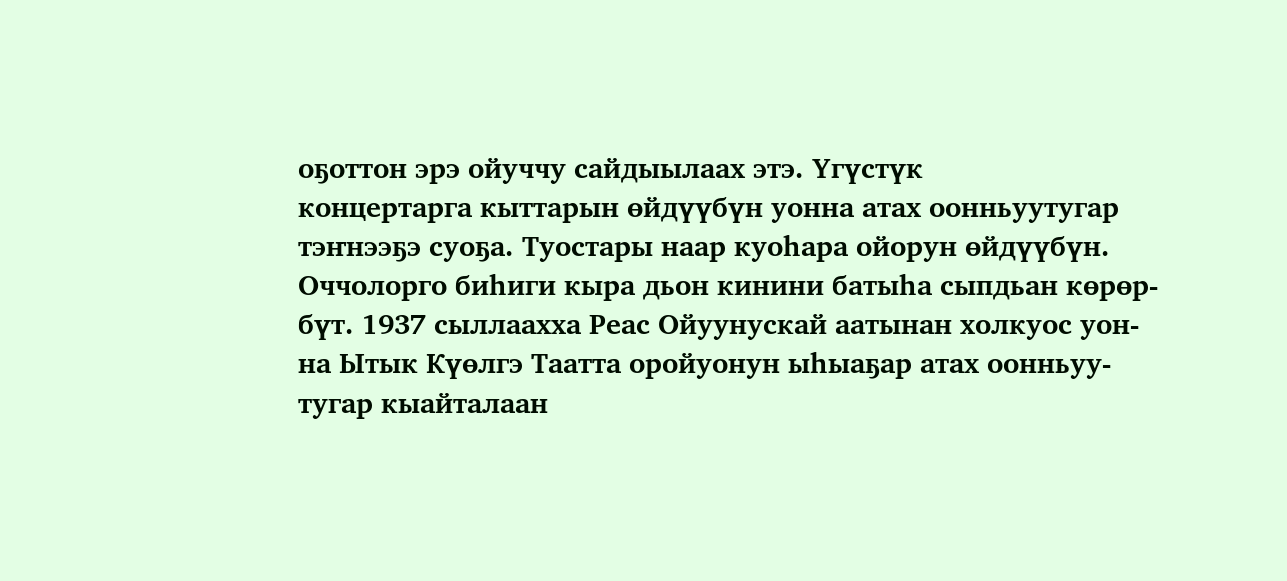оҕоттон эрэ ойуччу сайдыылаах этэ. Үгүстүк
концертарга кыттарын өйдүүбүн уонна атах оонньуутугар
тэҥнээҕэ суоҕа. Туостары наар куоһара ойорун өйдүүбүн.
Оччолорго биһиги кыра дьон кинини батыһа сыпдьан көрөр-
бүт. 1937 сыллаахха Реас Ойуунускай аатынан холкуос уон-
на Ытык Күөлгэ Таатта оройуонун ыһыаҕар атах оонньуу-
тугар кыайталаан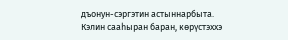дъонун-сэргэтин астыннарбыта.
Кэлин сааһыран баран, көрүстэххэ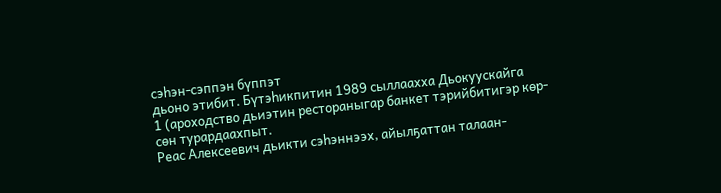сэһэн-сэппэн бүппэт
дьоно этибит. Бүтэһикпитин 1989 сыллаахха Дьокуускайга
1 (ароходство дьиэтин рестораныгар банкет тэрийбитигэр көр-
сөн турардаахпыт.
Реас Алексеевич дьикти сэһэннээх, айылҕаттан талаан-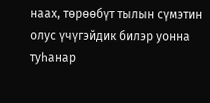наах, төрөөбүт тылын сүмэтин олус үчүгэйдик билэр уонна
туһанар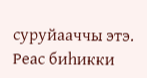суруйааччы этэ. Реас биһикки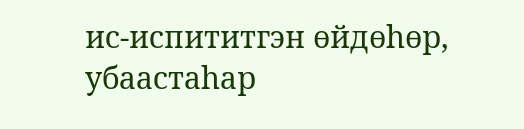ис-испититгэн өйдөһөр,
убаастаһар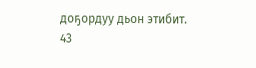доҕордуу дьон этибит.
43